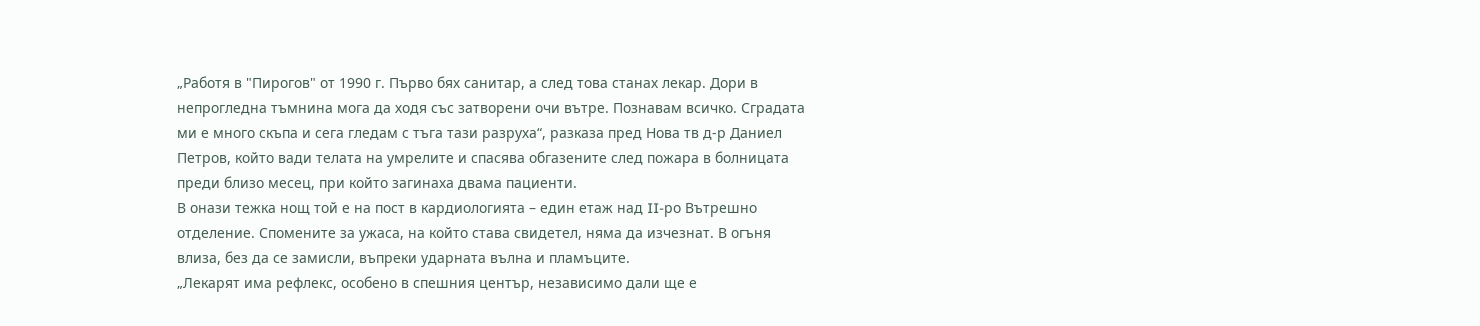„Работя в "Пирогов" от 1990 г. Първо бях санитар, а след това станах лекар. Дори в непрогледна тъмнина мога да ходя със затворени очи вътре. Познавам всичко. Сградата ми е много скъпа и сега гледам с тъга тази разруха“, разказа пред Нова тв д-р Даниел Петров, който вади телата на умрелите и спасява обгазените след пожара в болницата преди близо месец, при който загинаха двама пациенти.
В онази тежка нощ той е на пост в кардиологията – един етаж над II-ро Вътрешно отделение. Спомените за ужаса, на който става свидетел, няма да изчезнат. В огъня влиза, без да се замисли, въпреки ударната вълна и пламъците.
„Лекарят има рефлекс, особено в спешния център, независимо дали ще е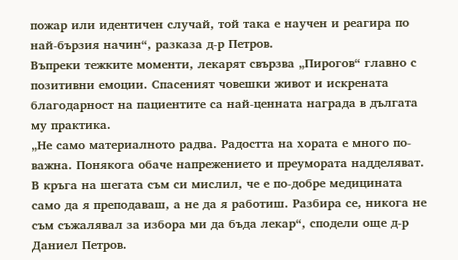пожар или идентичен случай, той така е научен и реагира по най-бързия начин“, разказа д-р Петров.
Въпреки тежките моменти, лекарят свързва „Пирогов“ главно с позитивни емоции. Спасеният човешки живот и искрената благодарност на пациентите са най-ценната награда в дългата му практика.
„Не само материалното радва. Радостта на хората е много по-важна. Понякога обаче напрежението и преумората надделяват. В кръга на шегата съм си мислил, че е по-добре медицината само да я преподаваш, а не да я работиш. Разбира се, никога не съм съжалявал за избора ми да бъда лекар“, сподели още д-р Даниел Петров.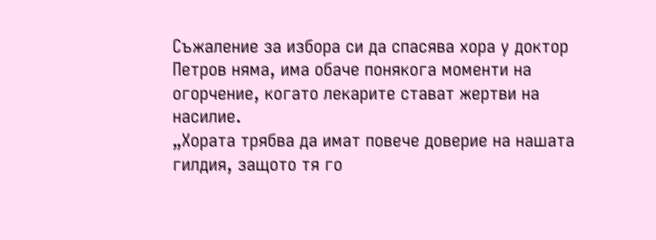Съжаление за избора си да спасява хора у доктор Петров няма, има обаче понякога моменти на огорчение, когато лекарите стават жертви на насилие.
„Хората трябва да имат повече доверие на нашата гилдия, защото тя го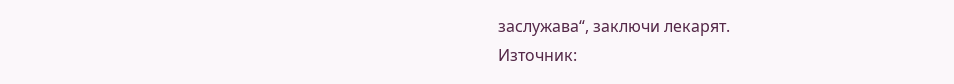заслужава“, заключи лекарят.
Източник: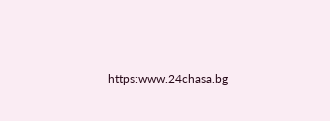https:www.24chasa.bg